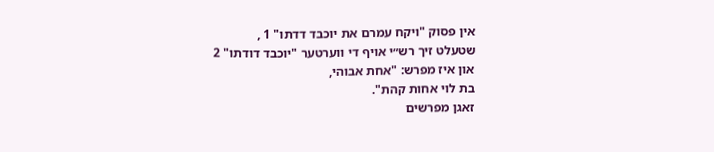אין פסוק "ויקח עמרם את יוכבד דדתו" 1 ,
שטעלט זיך רש״י אויף די ווערטער "יוכבד דודתו" 2
און איז מפרש: "אחת אבוהי,
בת לוי אחות קהת".
זאגן מפרשים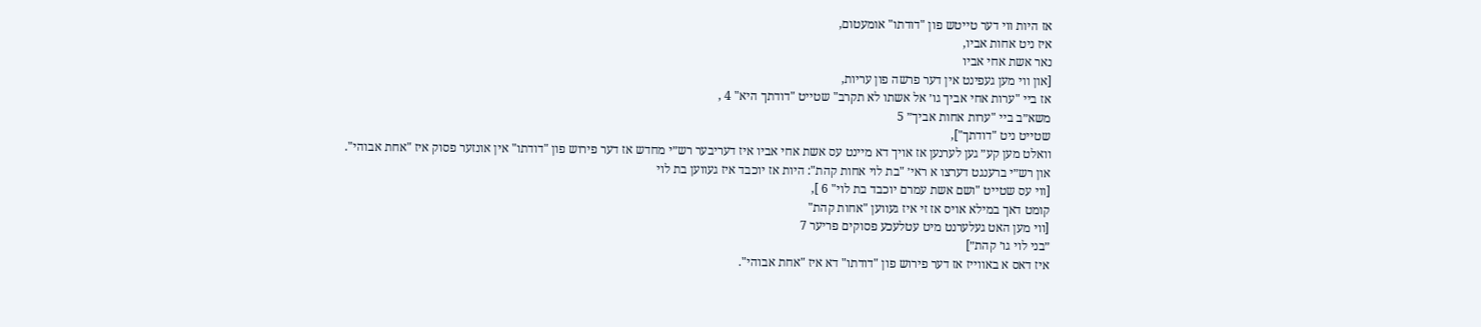אז היות ווי דער טייטש פון "דודתו" אומעטום,
איז ניט אחות אביו,
נאר אשת אחי אביו
[און ווי מען געפינט אין דער פרשה פון עריות,
אז ביי "ערות אחי אביך גו׳ אל אשתו לא תקרב" שטייט "דודתך היא" 4 ,
משא״ב ביי "ערות אחות אביך״ 5
שטייט ניט "דודתך"],
וואלט מען קע״ גען לערנען אז אויך דא מיינט עס אשת אחי אביו איז דעריבער רש״י מחדש אז דער פירוש פון "דודתו" אין אונזער פסוק איז "אחת אבוהי".
און רש״י ברענגט דערצו א ראי׳ "בת לוי אחות קהת": היות אז יוכבד איז געווען בת לוי
[ווי עס שטייט "ושם אשת עמרם יוכבד בת לוי" 6 ],
קומט דאך במילא אויס אז זי איז געווען "אחות קהת"
[ווי מען האט געלערנט מיט עטלעכע פסוקים פריער 7
״בני לוי גו׳ קהת״]
איז דאס א באווייז אז דער פירוש פון "דודתו" דא איז "אחת אבוהי".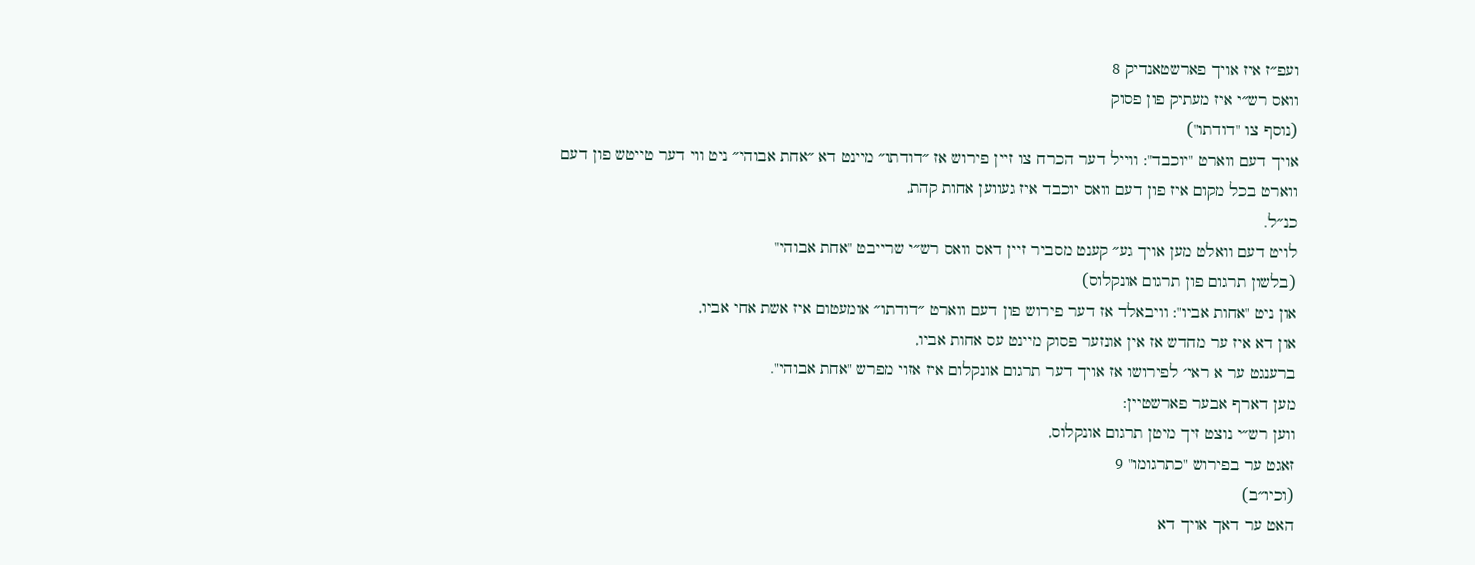ועפ״ז איז אויך פארשטאנדיק 8
וואס רש״י איז מעתיק פון פסוק
(נוסף צו "דודתו")
אויך דעם ווארט "יוכבד": ווייל דער הכרח צו זיין פירוש אז ״דודתו״ מיינט דא ״אחת אבוהי״ ניט ווי דער טייטש פון דעם ווארט בכל מקום איז פון דעם וואס יוכבד איז געווען אחות קהת,
כנ״ל.
לויט דעם וואלט מען אויך גע״ קענט מסביר זיין דאס וואס רש״י שרייבט "אחת אבוהי"
(בלשון תרגום פון תרגום אונקלוס)
און ניט "אחות אביו": וויבאלד אז דער פירוש פון דעם ווארט ״דודתו״ אומעטום איז אשת אחי אביו,
און דא איז ער מחדש אז אין אונזער פסוק מיינט עס אחות אביו,
ברענגט ער א ראי׳ לפירושו אז אויך דער תרגום אונקלום איז אזוי מפרש "אחת אבוהי".
מען דארף אבער פארשטיין:
ווען רש״י נוצט זיך מיטן תרגום אונקלוס,
זאגט ער בפירוש "כתרגומו" 9
(וכיו״ב)
האט ער דאך אויך דא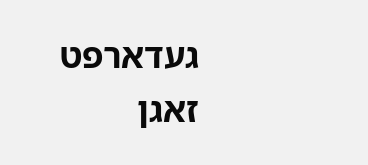געדארפט זאגן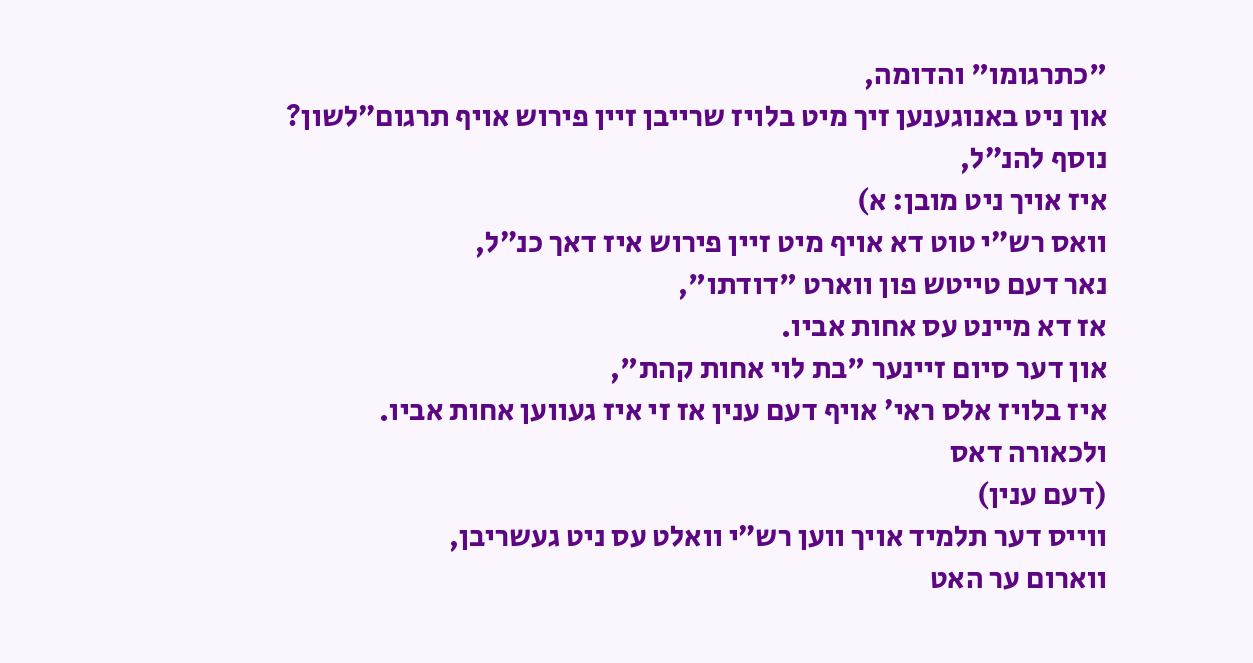"כתרגומו" והדומה,
און ניט באנוגענען זיך מיט בלויז שרייבן זיין פירוש אויף תרגום״לשון?
נוסף להנ״ל,
איז אויך ניט מובן: א)
וואס רש״י טוט דא אויף מיט זיין פירוש איז דאך כנ״ל,
נאר דעם טייטש פון ווארט "דודתו",
אז דא מיינט עס אחות אביו.
און דער סיום זיינער "בת לוי אחות קהת",
איז בלויז אלס ראי׳ אויף דעם ענין אז זי איז געווען אחות אביו.
ולכאורה דאס
(דעם ענין)
ווייס דער תלמיד אויך ווען רש״י וואלט עס ניט געשריבן,
ווארום ער האט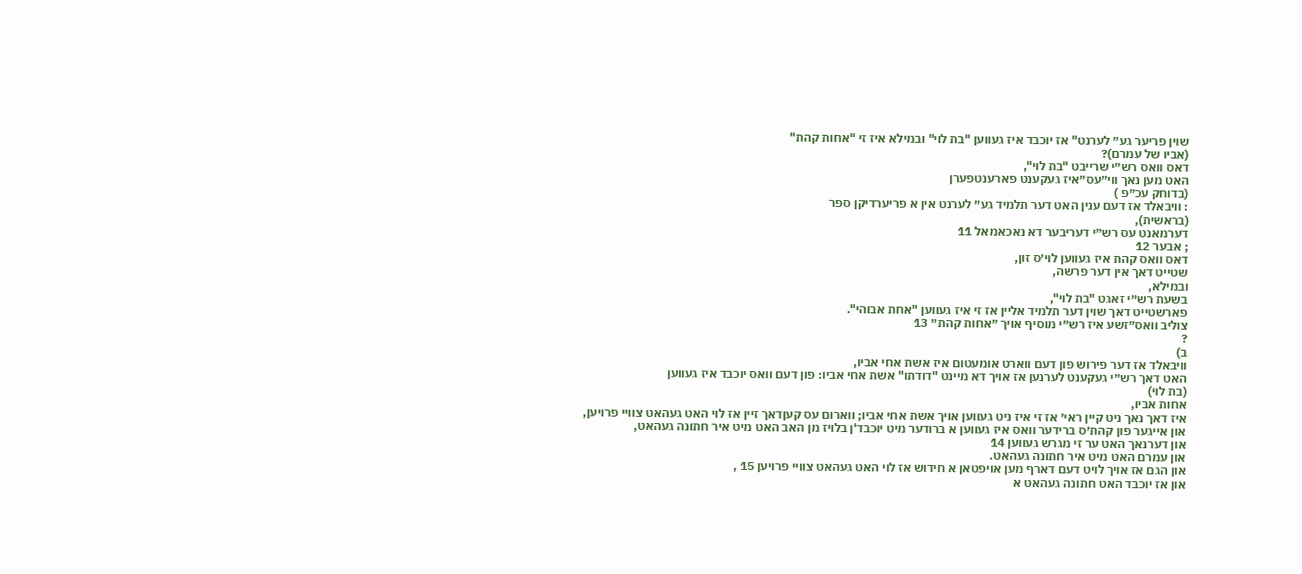שוין פריער גע״ לערנט" אז יוכבד איז געווען "בת לוי" ובמילא איז זי "אחות קהת"
(אביו של עמרם)?
דאס וואס רש״י שרייבט "בת לוי",
האט מען נאך ווי״עס״איז געקענט פארענטפערן
(בדוחק עכ״פ )
: וויבאלד אז דעם ענין האט דער תלמיד גע״ לערנט אין א פריערדיקן ספר
(בראשית),
דערמאנט עס רש״י דעריבער דא נאכאמאל 11
; אבער 12
דאס וואס קהת איז געווען לוי׳ס זון,
שטייט דאך אין דער פרשה,
ובמילא,
בשעת רש״י זאגט "בת לוי",
פארשטייט דאך שוין דער תלמיד אליין אז זי איז געווען "אחת אבוהי".
צוליב וואס״זשע איז רש״י מוסיף אויך ״אחות קהת״ 13
?
ב)
וויבאלד אז דער פירוש פון דעם ווארט אומעטום איז אשת אחי אביו,
האט דאך רש״י געקענט לערנען אז אויך דא מיינט "דודתו" אשת אחי אביו: פון דעם וואס יוכבד איז געווען
(בת לוי)
אחות אביו,
איז דאך נאך ניט קיין ראי׳ אז זי איז ניט געווען אויך אשת אחי אביו; ווארום עס קעןדאך זיין אז לוי האט געהאט צוויי פרויען,
און אייגער פון קהת׳ס ברידער וואס איז געווען א ברודער מיט יוכבד'ן בלויז מן האב האט מיט איר חתונה געהאט,
און דערנאך האט ער זי מגרש געווען 14
און עמרם האט מיט איר חתונה געהאט.
און הגם אז אויך לויט דעם דארף מען אויפטאן א חידוש אז לוי האט געהאט צוויי פרויען 15 ,
און אז יוכבד האט חתונה געהאט א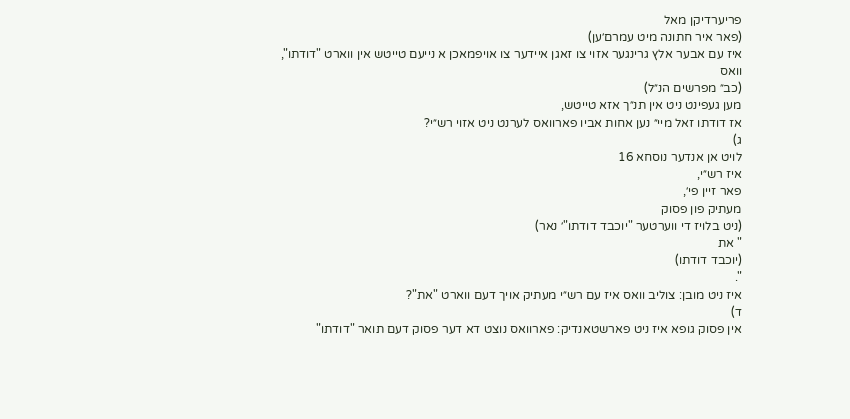פריערדיקן מאל
(פאר איר חתונה מיט עמרם׳ען)
איז עם אבער אלץ גרינגער אזוי צו זאגן איידער צו אויפמאכן א נייעם טייטש אין ווארט "דודתו",
וואס
(כב״ מפרשים הנ״ל)
מען געפינט ניט אין תנ״ך אזא טייטש,
אז דודתו זאל מיי״ נען אחות אביו פארוואס לערנט ניט אזוי רש״י?
ג)
לויט אן אנדער נוסחא 16
איז רש״י,
פאר זיין פי׳,
מעתיק פון פסוק
(ניט בלויז די ווערטער "יוכבד דודתו"׳ נאר)
" את
(יוכבד דודתו)
".
איז ניט מובן: צוליב וואס איז עם רש״י מעתיק אויך דעם ווארט "את"?
ד)
אין פסוק גופא איז ניט פארשטאנדיק: פארוואס נוצט דא דער פסוק דעם תואר "דודתו"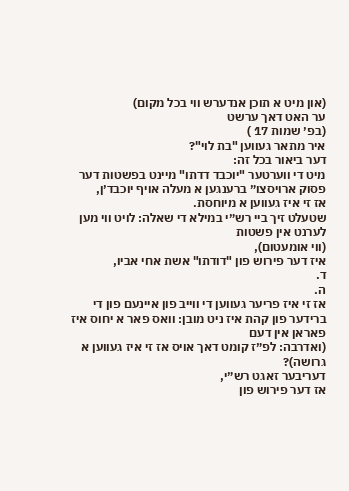(און מיט א תוכן אנדערש ווי בכל מקום)
ער האט דאך ערשט
(בפ׳ שמות 17 )
איר מתאר געווען "בת לוי"?
דער ביאור בכל זה:
מיט די ווערטער "יוכבד דדתו" מיינט בפשטות דער פסוק ארויסצו״ ברענגען א מעלה אויף יוכבד׳ן,
אז זי איז געווען א מיוחסת.
שטעלט זיך ביי רש״י במילא די שאלה: לויט ווי מען לערנט אין פשטות
(ווי אומעטום),
איז דער פירוש פון "דודתו" אשת אחי אביו,
ד.
ה.
אז זי איז פריער געווען די ווייב פון איינעם פון די ברידער פון קהת איז ניט מובן: וואס פאר א יחוס איז פאראן אין דעם
(ואדרבה: לפ״ז קומט דאך אויס אז זי איז געווען א גרושה)?
דעריבער זאגט רש״י,
אז דער פירוש פון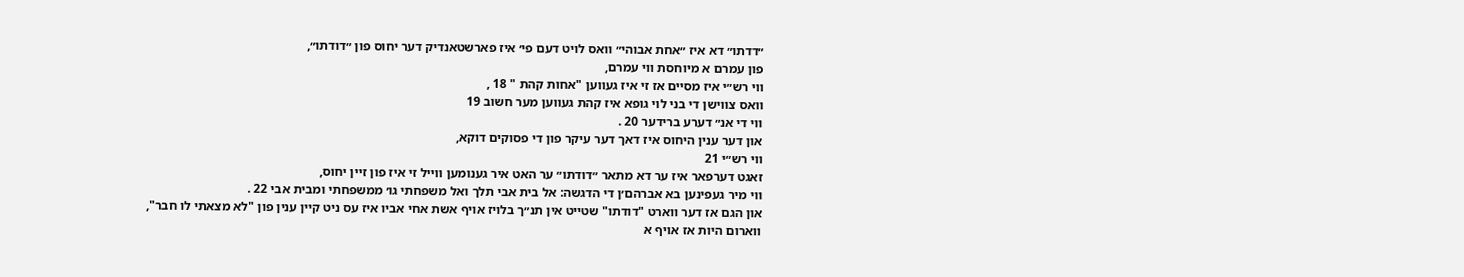״דדתו״ דא איז ״אחת אבוהי״ וואס לויט דעם פי׳ איז פארשטאנדיק דער יחוס פון ״דודתו״,
פון עמרם א מיוחסת ווי עמרם,
ווי רש״י איז מסיים אז זי איז געווען "אחות קהת " 18 ,
וואס צווישן די בני לוי גופא איז קהת געווען מער חשוב 19
ווי די אנ״ דערע ברידער 20 .
און דער ענין היחוס איז דאך דער עיקר פון די פסוקים דוקא,
ווי רש״י 21
זאגט דערפאר איז ער דא מתאר ״דודתו״ ער האט איר גענומען ווייל זי איז פון זיין יחוס,
ווי מיר געפינען בא אברהם׳ן די הדגשה: אל בית אבי תלך ואל משפחתי גו׳ ממשפחתי ומבית אבי 22 .
און הגם אז דער ווארט "דודתו" שטייט אין תנ״ך בלויז אויף אשת אחי אביו איז עס ניט קיין ענין פון "לא מצאתי לו חבר",
ווארום היות אז אויף א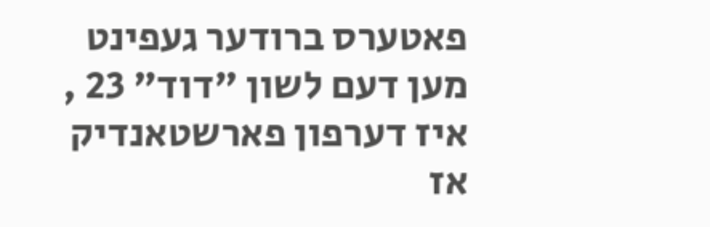פאטערס ברודער געפינט מען דעם לשון "דוד" 23 ,
איז דערפון פארשטאנדיק אז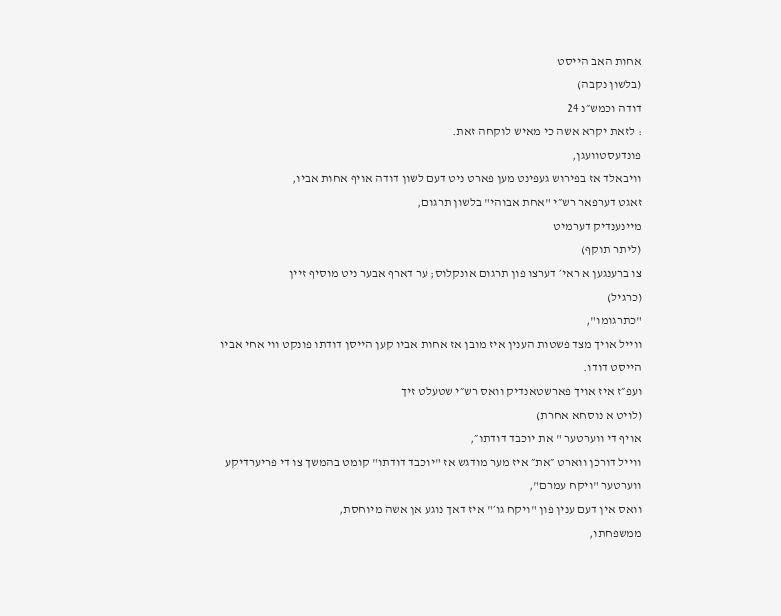אחות האב הייסט
(בלשון נקבה)
דודה וכמש״נ 24
: לזאת יקרא אשה כי מאיש לוקחה זאת.
פונדעסטוועגן,
וויבאלד אז בפירוש געפינט מען פארט ניט דעם לשון דודה אויף אחות אביו,
זאגט דערפאר רש״י "אחת אבוהי" בלשון תרגום,
מיינענדיק דערמיט
(ליתר תוקף)
צו ברענגען א ראי׳ דערצו פון תרגום אונקלוס; ער דארף אבער ניט מוסיף זיין
(כרגיל)
"כתרגומו",
ווייל אויך מצד פשטות הענין איז מובן אז אחות אביו קען הייסן דודתו פונקט ווי אחי אביו הייסט דודו.
ועפ״ז איז אויך פארשטאנדיק וואס רש״י שטעלט זיך
(לויט א נוסחא אחרת)
אויף די ווערטער " את יוכבד דודתו״,
ווייל דורכן ווארט ״את״ איז מער מודגש אז "יוכבד דודתו" קומט בהמשך צו די פריערדיקע ווערטער "ויקח עמרם",
וואס אין דעם ענין פון "ויקח גו׳" איז דאך נוגע אן אשה מיוחסת,
ממשפחתו,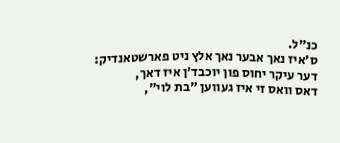כנ״ל.
ס׳איז נאך אבער נאך אלץ ניט פארשטאנדיק:
דער עיקר יחוס פון יוכבד׳ן איז דאך,
דאס וואס זי איז געווען "בת לוי",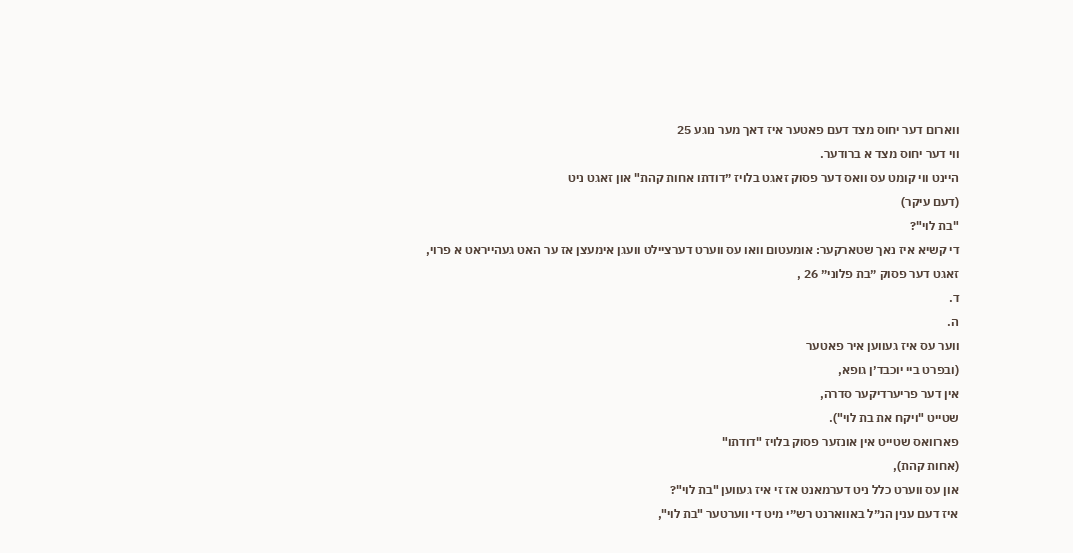ווארום דער יחוס מצד דעם פאטער איז דאך מער נוגע 25
ווי דער יחוס מצד א ברודער.
היינט ווי קומט עס וואס דער פסוק זאגט בלויז ״דודתו אחות קהת" און זאגט ניט
(דעם עיקר)
"בת לוי"?
די קשיא איז נאך שטארקער: אומעטום וואו עס ווערט דערציילט וועגן אימעצן אז ער האט געהייראט א פרוי,
זאגט דער פסוק ״בת פלוני״ 26 ,
ד.
ה.
ווער עס איז געווען איר פאטער
(ובפרט ביי יוכבד׳ן גופא,
אין דער פריערדיקער סדרה,
שטייט "ויקח את בת לוי").
פארוואס שטייט אין אונזער פסוק בלויז "דודתו"
(אחות קהת),
און עס ווערט כלל ניט דערמאנט אז זי איז געווען "בת לוי"?
איז דעם ענין הנ״ל באווארנט רש״י מיט די ווערטער "בת לוי",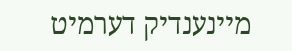מיינענדיק דערמיט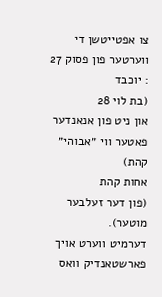צו אפטייטשן די ווערטער פון פסוק 27
: יוכבד
(בת לוי 28
און ניט פון אנאנדער פאטער ווי ״אבוהי״ קהת)
אחות קהת
(פון דער זעלבער מוטער).
דערמיט ווערט אויך פארשטאנדיק וואס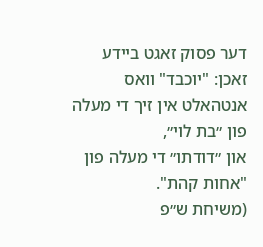דער פסוק זאגט ביידע זאכן: "יוכבד" וואס אנטהאלט אין זיך די מעלה פון ״בת לוי״,
און ״דודתו״ די מעלה פון "אחות קהת".
(משיחת ש״פ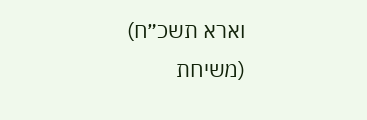וארא תשכ״ח)
(משיחת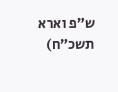ש״פ וארא תשכ״ח)